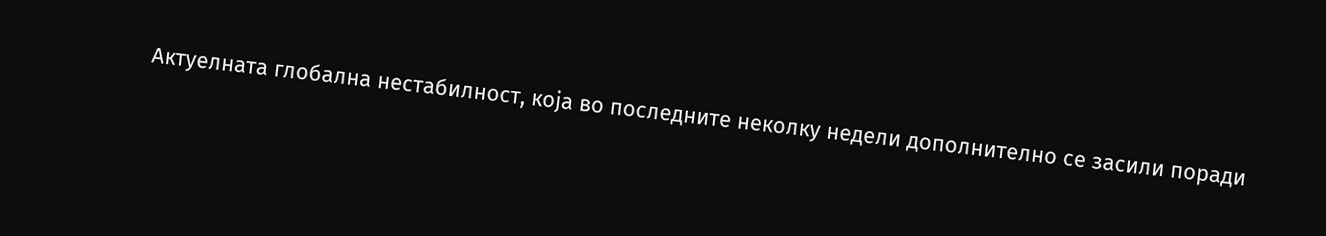Актуелната глобална нестабилност, која во последните неколку недели дополнително се засили поради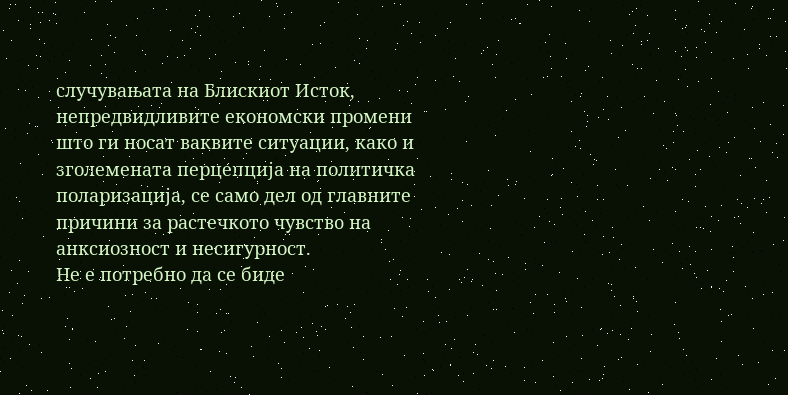случувањата на Блискиот Исток, непредвидливите економски промени што ги носат ваквите ситуации, како и зголемената перцепција на политичка поларизација, се само дел од главните причини за растечкото чувствo на анксиозност и несигурност.
Не е потребно да се биде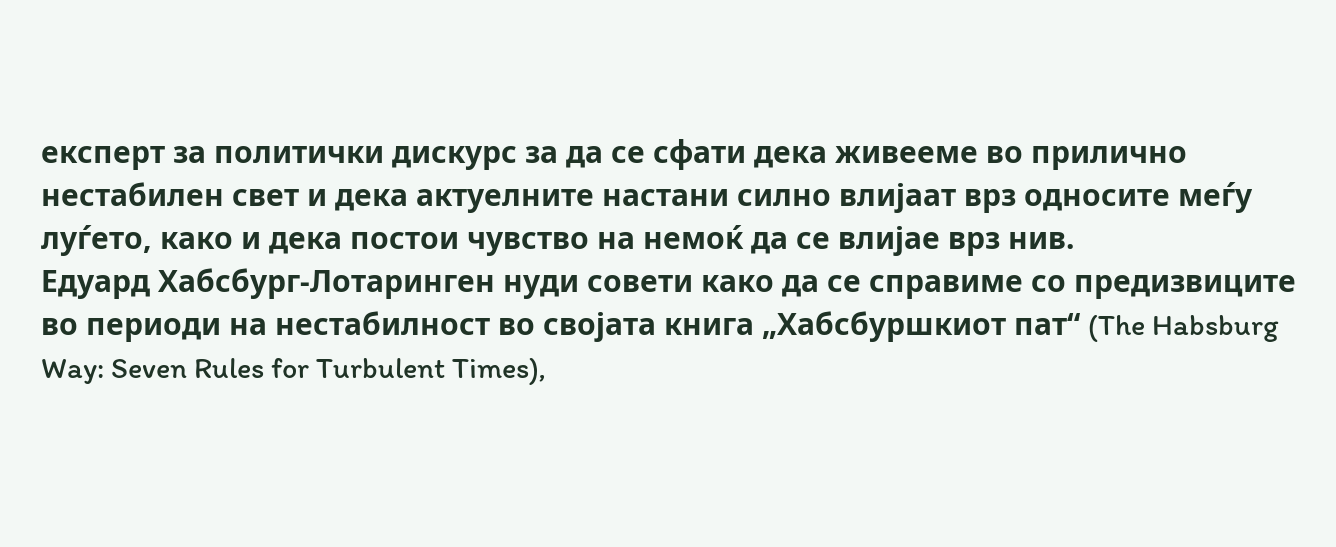експерт за политички дискурс за да се сфати дека живееме во прилично нестабилен свет и дека актуелните настани силно влијаат врз односите меѓу луѓето, како и дека постои чувство на немоќ да се влијае врз нив.
Едуард Хабсбург-Лотаринген нуди совети како да се справиме со предизвиците во периоди на нестабилност во својата книга „Хабсбуршкиот пат“ (The Habsburg Way: Seven Rules for Turbulent Times),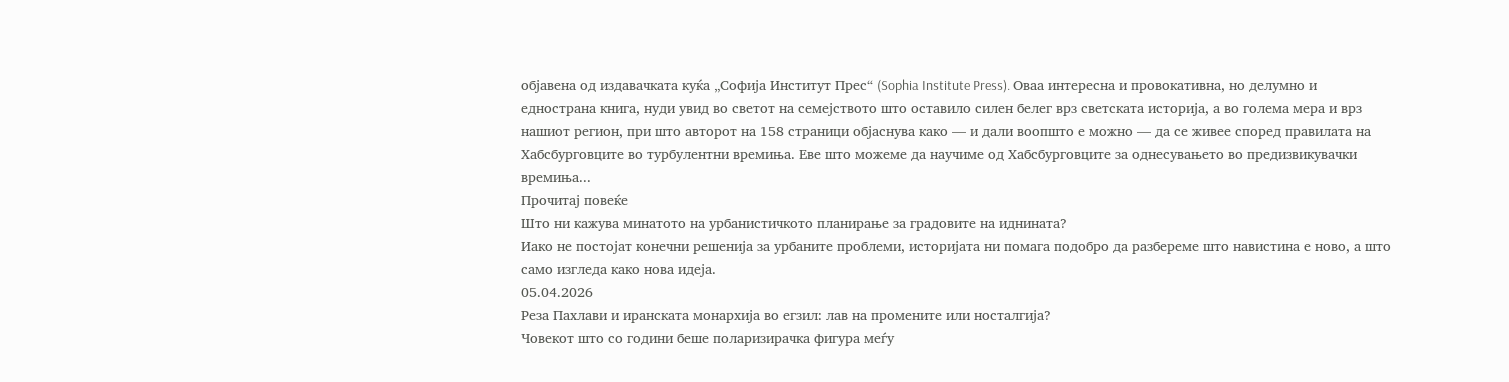објавена од издавачката куќа „Софија Институт Прес“ (Sophia Institute Press). Оваа интересна и провокативна, но делумно и еднострана книга, нуди увид во светот на семејството што оставило силен белег врз светската историја, а во голема мера и врз нашиот регион, при што авторот на 158 страници објаснува како — и дали воопшто е можно — да се живее според правилата на Хабсбурговците во турбулентни времиња. Еве што можеме да научиме од Хабсбурговците за однесувањето во предизвикувачки времиња...
Прочитај повеќе
Што ни кажува минатото на урбанистичкото планирање за градовите на иднината?
Иако не постојат конечни решенија за урбаните проблеми, историјата ни помага подобро да разбереме што навистина е ново, а што само изгледа како нова идеја.
05.04.2026
Реза Пахлави и иранската монархија во егзил: лав на промените или носталгија?
Човекот што со години беше поларизирачка фигура меѓу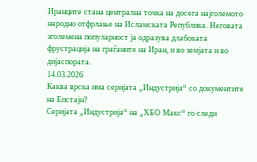Иранците стана централна точка на досега најголемото народно отфрлање на Исламската Република. Неговата зголемена популарност ја одразува длабоката фрустрација на граѓаните на Иран, и во земјата и во дијаспората.
14.03.2026
Каква врска има серијата „Индустрија“ со документите на Епстајн?
Серијата „Индустрија“ на „ХБО Макс“ го следи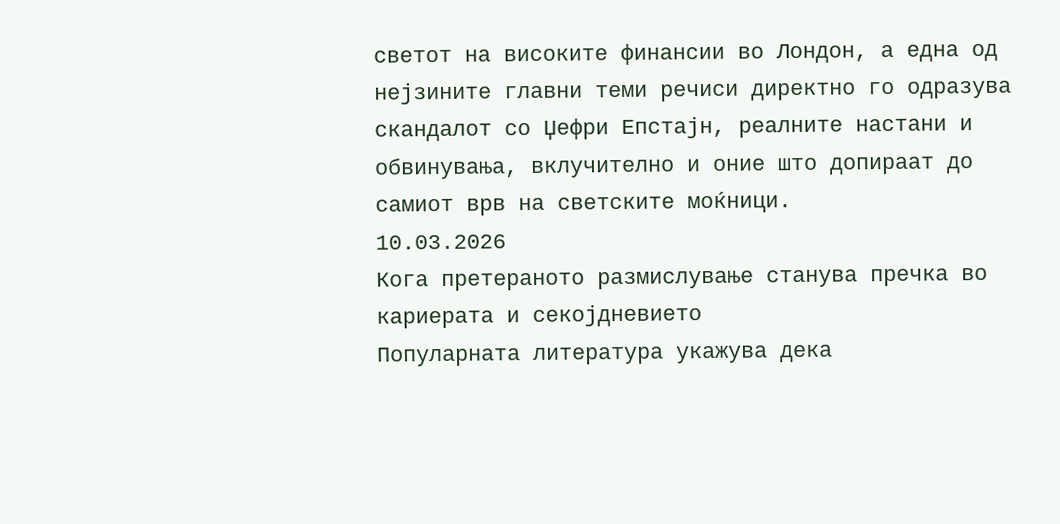светот на високите финансии во Лондон, а една од нејзините главни теми речиси директно го одразува скандалот со Џефри Епстајн, реалните настани и обвинувања, вклучително и оние што допираат до самиот врв на светските моќници.
10.03.2026
Кога претераното размислување станува пречка во кариерата и секојдневието
Популарната литература укажува дека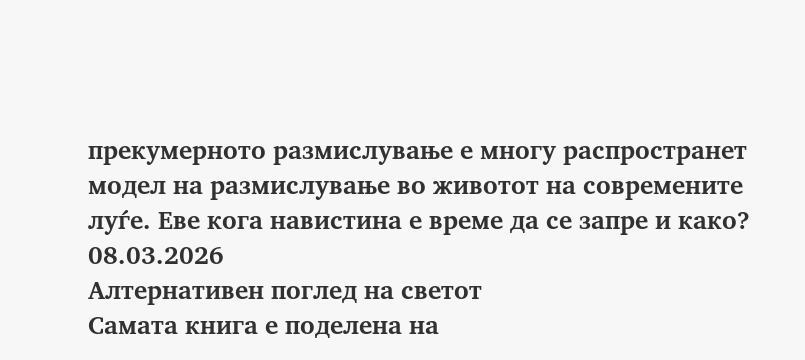прекумерното размислување е многу распространет модел на размислување во животот на современите луѓе. Еве кога навистина е време да се запре и како?
08.03.2026
Алтернативен поглед на светот
Самата книга е поделена на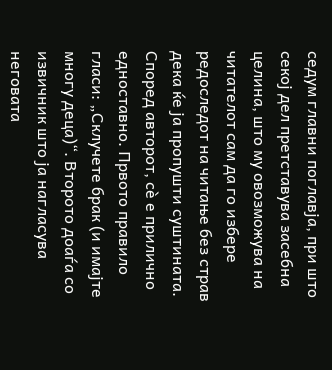седум главни поглавја, при што секој дел претставува засебна целина, што му овозможува на читателот сам да го избере редоследот на читање без страв дека ќе ја пропушти суштината. Според авторот, сè е прилично едноставно. Првото правило гласи: „Склучете брак (и имајте многу деца)“. Второто доаѓа со извичник што ја нагласува неговата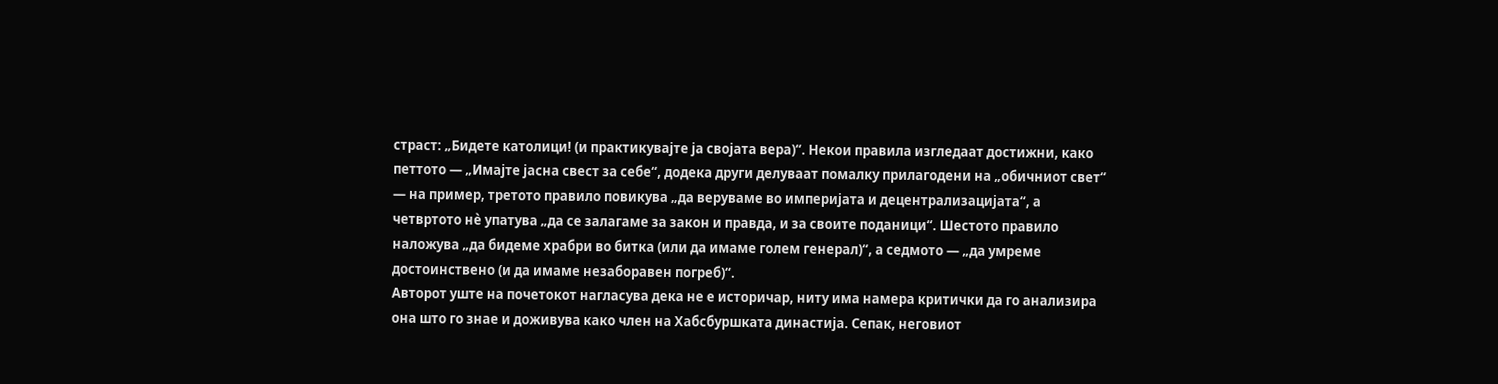страст: „Бидете католици! (и практикувајте ја својата вера)“. Некои правила изгледаат достижни, како петтото — „Имајте јасна свест за себе“, додека други делуваат помалку прилагодени на „обичниот свет“ — на пример, третото правило повикува „да веруваме во империјата и децентрализацијата“, а четвртото нè упатува „да се залагаме за закон и правда, и за своите поданици“. Шестото правило наложува „да бидеме храбри во битка (или да имаме голем генерал)“, а седмото — „да умреме достоинствено (и да имаме незаборавен погреб)“.
Авторот уште на почетокот нагласува дека не е историчар, ниту има намера критички да го анализира она што го знае и доживува како член на Хабсбуршката династија. Сепак, неговиот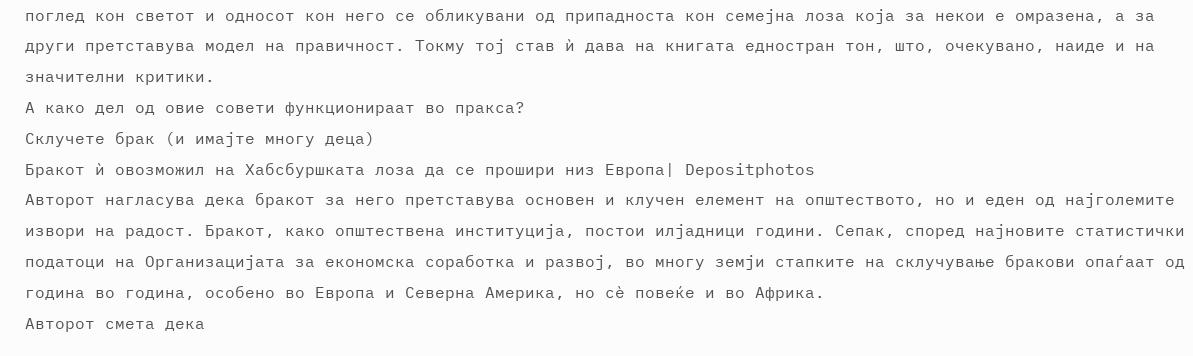поглед кон светот и односот кон него се обликувани од припадноста кон семејна лоза која за некои е омразена, а за други претставува модел на правичност. Токму тој став ѝ дава на книгата едностран тон, што, очекувано, наиде и на значителни критики.
А како дел од овие совети функционираат во пракса?
Склучете брак (и имајте многу деца)
Бракот ѝ овозможил на Хабсбуршката лоза да се прошири низ Европа| Depositphotos
Авторот нагласува дека бракот за него претставува основен и клучен елемент на општеството, но и еден од најголемите извори на радост. Бракот, како општествена институција, постои илјадници години. Сепак, според најновите статистички податоци на Организацијата за економска соработка и развој, во многу земји стапките на склучување бракови опаѓаат од година во година, особено во Европа и Северна Америка, но сè повеќе и во Африка.
Авторот смета дека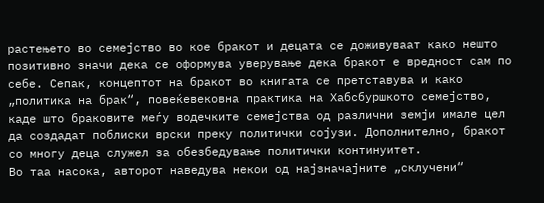растењето во семејство во кое бракот и децата се доживуваат како нешто позитивно значи дека се оформува уверување дека бракот е вредност сам по себе. Сепак, концептот на бракот во книгата се претставува и како „политика на брак“, повеќевековна практика на Хабсбуршкото семејство, каде што браковите меѓу водечките семејства од различни земји имале цел да создадат поблиски врски преку политички сојузи. Дополнително, бракот со многу деца служел за обезбедување политички континуитет.
Во таа насока, авторот наведува некои од најзначајните „склучени“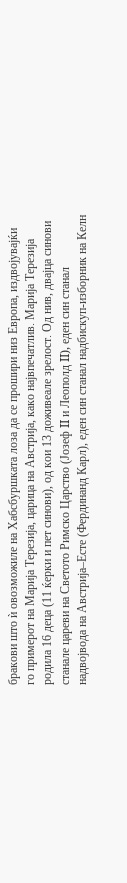бракови што ѝ овозможиле на Хабсбуршката лоза да се прошири низ Европа, издвојувајќи го примерот на Марија Терезија, царица на Австрија, како највпечатлив. Марија Терезија родила 16 деца (11 ќерки и пет синови), од кои 13 доживеале зрелост. Од нив, двајца синови станале цареви на Светото Римско Царство (Јозеф II и Леополд II), еден син станал надвојвода на Австрија–Есте (Фердинанд Карл), еден син станал надбискуп-изборник на Келн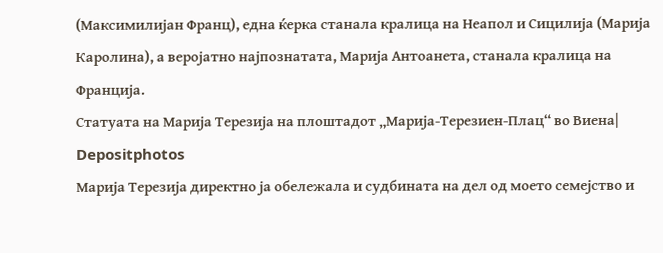(Максимилијан Франц), една ќерка станала кралица на Неапол и Сицилија (Марија Каролина), а веројатно најпознатата, Марија Антоанета, станала кралица на Франција.
Статуата на Марија Терезија на плоштадот „Марија-Терезиен-Плац“ во Виена| Depositphotos
Марија Терезија директно ја обележала и судбината на дел од моето семејство и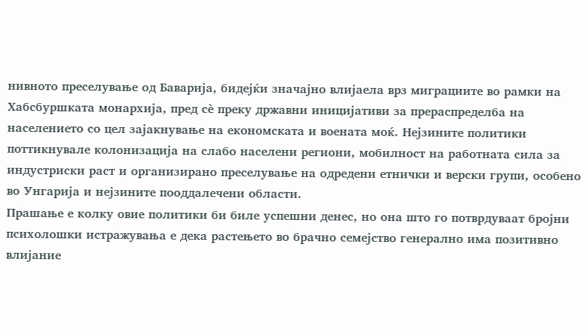нивното преселување од Баварија, бидејќи значајно влијаела врз миграциите во рамки на Хабсбуршката монархија, пред сè преку државни иницијативи за прераспределба на населението со цел зајакнување на економската и воената моќ. Нејзините политики поттикнувале колонизација на слабо населени региони, мобилност на работната сила за индустриски раст и организирано преселување на одредени етнички и верски групи, особено во Унгарија и нејзините пооддалечени области.
Прашање е колку овие политики би биле успешни денес, но она што го потврдуваат бројни психолошки истражувања е дека растењето во брачно семејство генерално има позитивно влијание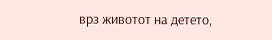врз животот на детето,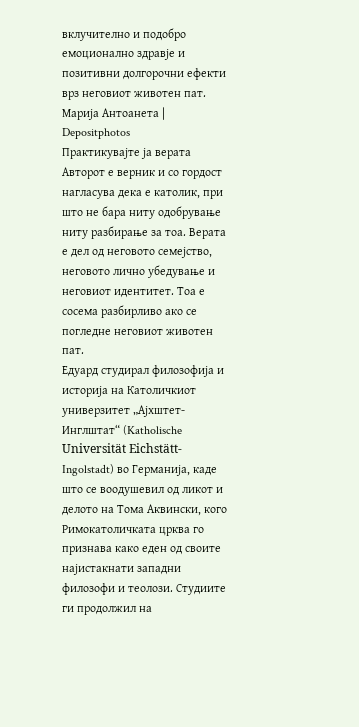вклучително и подобро емоционално здравје и позитивни долгорочни ефекти врз неговиот животен пат.
Марија Антоанета | Depositphotos
Практикувајте ја верата
Авторот е верник и со гордост нагласува дека е католик, при што не бара ниту одобрување ниту разбирање за тоа. Верата е дел од неговото семејство, неговото лично убедување и неговиот идентитет. Тоа е сосема разбирливо ако се погледне неговиот животен пат.
Едуард студирал филозофија и историја на Католичкиот универзитет „Ајхштет-Инглштат“ (Katholische Universität Eichstätt-Ingolstadt) во Германија, каде што се воодушевил од ликот и делото на Тома Аквински, кого Римокатоличката црква го признава како еден од своите најистакнати западни филозофи и теолози. Студиите ги продолжил на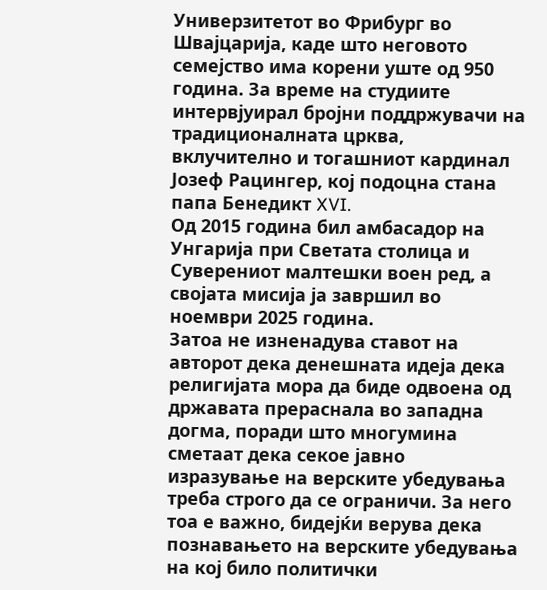Универзитетот во Фрибург во Швајцарија, каде што неговото семејство има корени уште од 950 година. За време на студиите интервјуирал бројни поддржувачи на традиционалната црква, вклучително и тогашниот кардинал Јозеф Рацингер, кој подоцна стана папа Бенедикт XVI.
Од 2015 година бил амбасадор на Унгарија при Светата столица и Суверениот малтешки воен ред, а својата мисија ја завршил во ноември 2025 година.
Затоа не изненадува ставот на авторот дека денешната идеја дека религијата мора да биде одвоена од државата прераснала во западна догма, поради што многумина сметаат дека секое јавно изразување на верските убедувања треба строго да се ограничи. За него тоа е важно, бидејќи верува дека познавањето на верските убедувања на кој било политички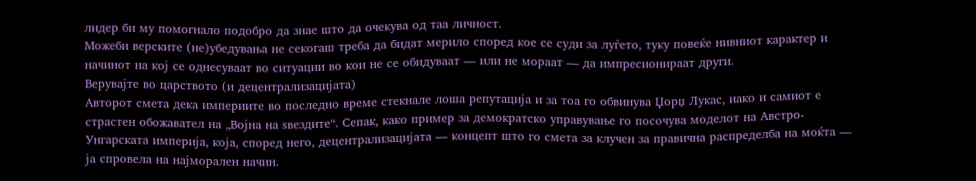лидер би му помогнало подобро да знае што да очекува од таа личност.
Можеби верските (не)убедувања не секогаш треба да бидат мерило според кое се суди за луѓето, туку повеќе нивниот карактер и начинот на кој се однесуваат во ситуации во кои не се обидуваат — или не мораат — да импресионираат други.
Верувајте во царството (и децентрализацијата)
Авторот смета дека империите во последно време стекнале лоша репутација и за тоа го обвинува Џорџ Лукас, иако и самиот е страстен обожавател на „Војна на ѕвездите“. Сепак, како пример за демократско управување го посочува моделот на Австро-Унгарската империја, која, според него, децентрализацијата — концепт што го смета за клучен за правична распределба на моќта — ја спровела на најморален начин.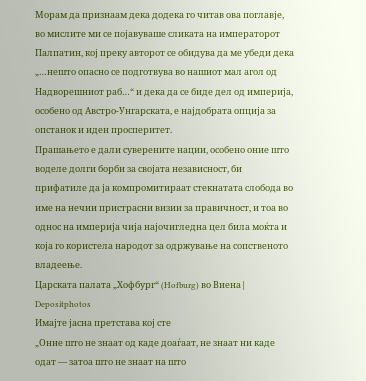Морам да признаам дека додека го читав ова поглавје, во мислите ми се појавуваше сликата на императорот Палпатин, кој преку авторот се обидува да ме убеди дека „…нешто опасно се подготвува во нашиот мал агол од Надворешниот раб…“ и дека да се биде дел од империја, особено од Австро-Унгарската, е најдобрата опција за опстанок и иден просперитет.
Прашањето е дали суверените нации, особено оние што воделе долги борби за својата независност, би прифатиле да ја компромитираат стекнатата слобода во име на нечии пристрасни визии за правичност, и тоа во однос на империја чија најочигледна цел била моќта и која го користела народот за одржување на сопственото владеење.
Царската палата „Хофбург“ (Hofburg) во Виена| Depositphotos
Имајте јасна претстава кој сте
„Оние што не знаат од каде доаѓаат, не знаат ни каде одат — затоа што не знаат на што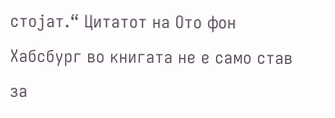стојат.“ Цитатот на Ото фон Хабсбург во книгата не е само став за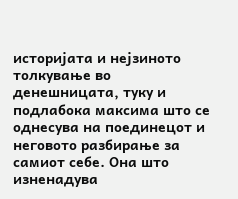историјата и нејзиното толкување во денешницата, туку и подлабока максима што се однесува на поединецот и неговото разбирање за самиот себе. Она што изненадува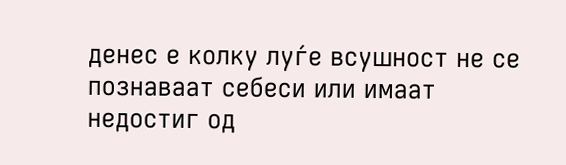денес е колку луѓе всушност не се познаваат себеси или имаат недостиг од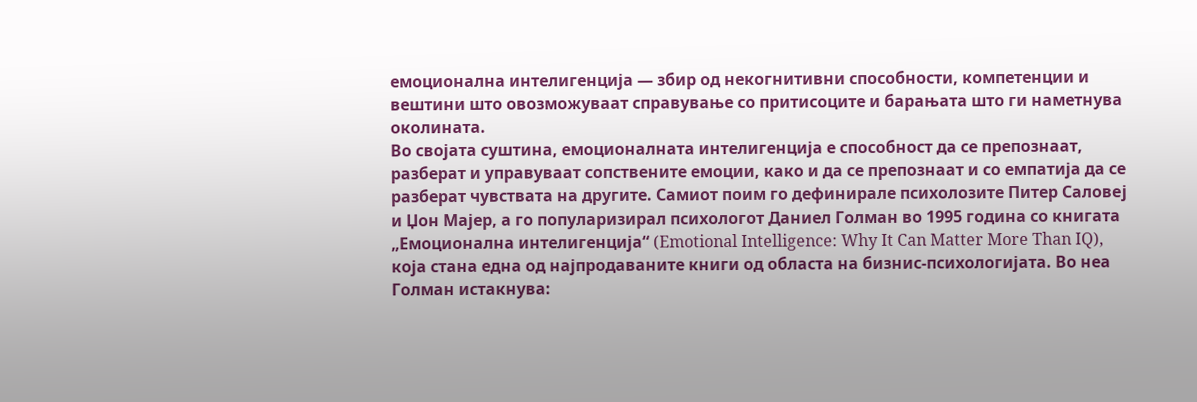емоционална интелигенција — збир од некогнитивни способности, компетенции и вештини што овозможуваат справување со притисоците и барањата што ги наметнува околината.
Во својата суштина, емоционалната интелигенција е способност да се препознаат, разберат и управуваат сопствените емоции, како и да се препознаат и со емпатија да се разберат чувствата на другите. Самиот поим го дефинирале психолозите Питер Саловeј и Џон Мајер, а го популаризирал психологот Даниел Голман во 1995 година со книгата „Емоционална интелигенција“ (Emotional Intelligence: Why It Can Matter More Than IQ), која стана една од најпродаваните книги од областа на бизнис-психологијата. Во неа Голман истакнува: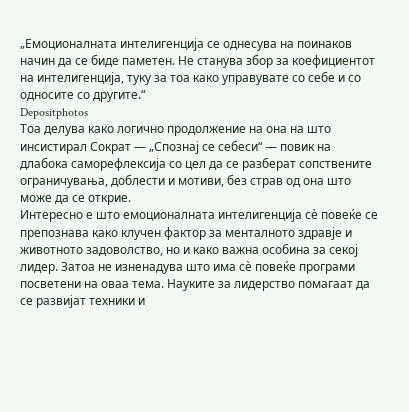„Емоционалната интелигенција се однесува на поинаков начин да се биде паметен. Не станува збор за коефициентот на интелигенција, туку за тоа како управувате со себе и со односите со другите.“
Depositphotos
Тоа делува како логично продолжение на она на што инсистирал Сократ — „Спознај се себеси“ — повик на длабока саморефлексија со цел да се разберат сопствените ограничувања, доблести и мотиви, без страв од она што може да се открие.
Интересно е што емоционалната интелигенција сè повеќе се препознава како клучен фактор за менталното здравје и животното задоволство, но и како важна особина за секој лидер. Затоа не изненадува што има сè повеќе програми посветени на оваа тема. Науките за лидерство помагаат да се развијат техники и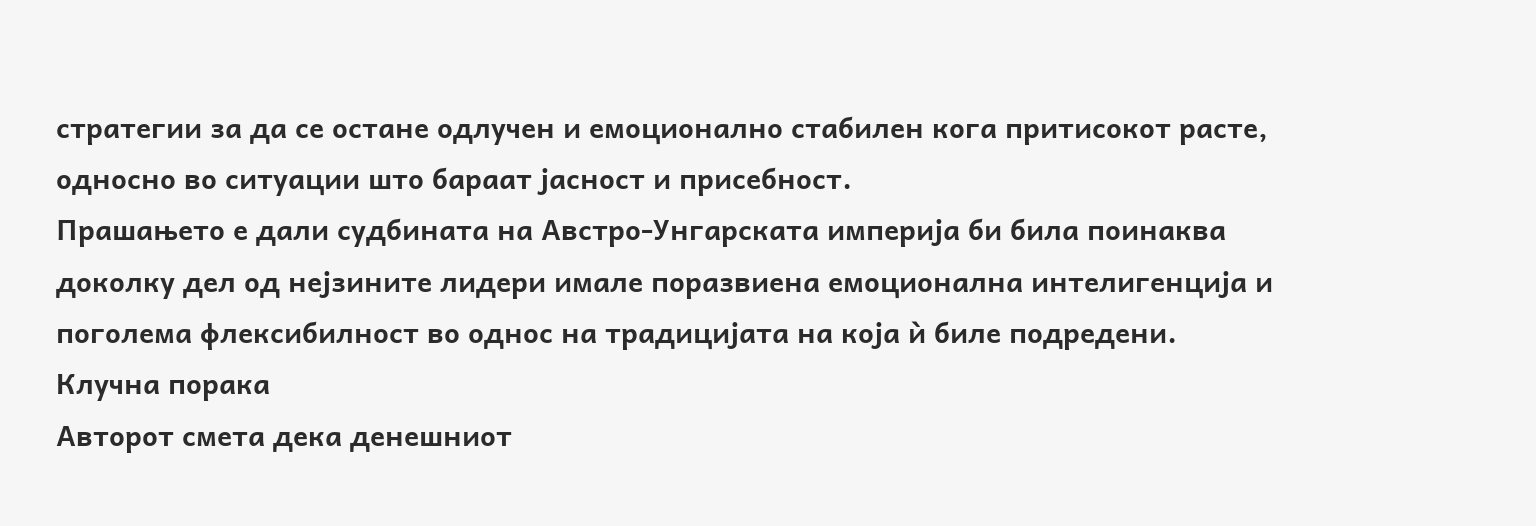стратегии за да се остане одлучен и емоционално стабилен кога притисокот расте, односно во ситуации што бараат јасност и присебност.
Прашањето е дали судбината на Австро-Унгарската империја би била поинаква доколку дел од нејзините лидери имале поразвиена емоционална интелигенција и поголема флексибилност во однос на традицијата на која ѝ биле подредени.
Клучна порака
Авторот смета дека денешниот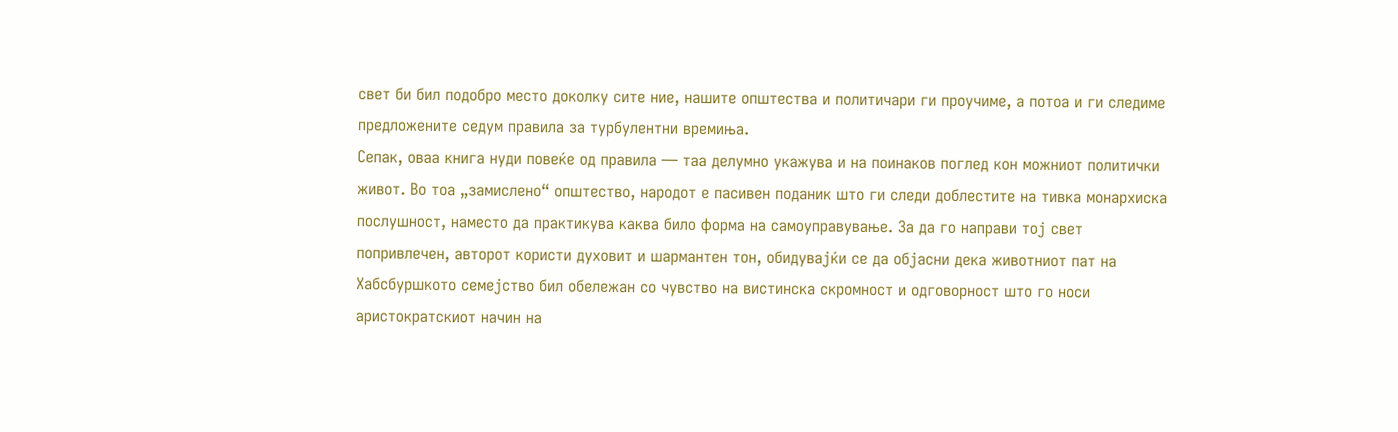свет би бил подобро место доколку сите ние, нашите општества и политичари ги проучиме, а потоа и ги следиме предложените седум правила за турбулентни времиња.
Сепак, оваа книга нуди повеќе од правила — таа делумно укажува и на поинаков поглед кон можниот политички живот. Во тоа „замислено“ општество, народот е пасивен поданик што ги следи доблестите на тивка монархиска послушност, наместо да практикува каква било форма на самоуправување. За да го направи тој свет попривлечен, авторот користи духовит и шармантен тон, обидувајќи се да објасни дека животниот пат на Хабсбуршкото семејство бил обележан со чувство на вистинска скромност и одговорност што го носи аристократскиот начин на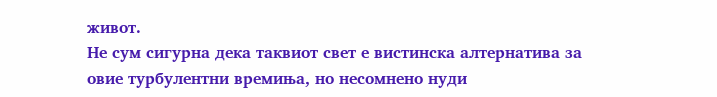живот.
Не сум сигурна дека таквиот свет е вистинска алтернатива за овие турбулентни времиња, но несомнено нуди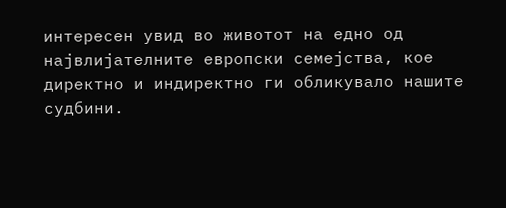интересен увид во животот на едно од највлијателните европски семејства, кое директно и индиректно ги обликувало нашите судбини.